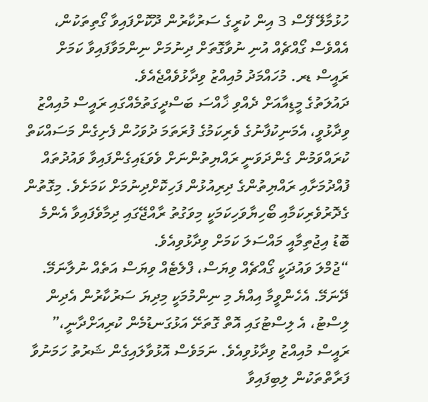ހުޅުމާލޭ ފޭސް 3 އިން ކުރީގެ ސަރުކާރުން ދޫކޮށްފައިވާ ގޯތިތަކުން، އެއްވެސް ގޯއްޗެއް އުނި ނުވާގޮތަށް ދިނުމަށް ނިންމަވާފައިވާ ކަމަށް ރައީސް ޑރ. މުހައްމަދު މުއިއްޒު ވިދާޅުވެއްޖެއެވެ.
ދައުލަތުގެ މީޑިއާއަށް ދެއްވި ޚާއްސަ ބަސްދީގަތުމެއްގައި ރައީސް މުއިއްޒު ވިދާޅުވީ، އެމަނިކުފާނުގެ ވެރިކަމުގެ ފުރަތަމަ ދުވަހުން ފެށިގެން މަސައްކަތް ކުރައްވަމުން ގެންދަވަނީ ރައްޔިތުންނަށް ވެވަޑައިގެންފައިވާ ވައުދުތައް ފުއްދުމަށާއި ރައްޔިތުންގެ ދިރިއުޅުން ފަހިކޮށްދިނުމަށް ކަމަށެވެ. މިގޮތުން ގެދޮރުވެރިކަމާއި ބޯހިޔާވަހިކަމަކީ މިވަގުތު ރާއްޖޭގައި ދިމާވެފައިވާ އެންމެ ބޮޑު އިޖުތިމާއީ މައްސަލަ ކަމަށް ވިދާޅުވިއެވެ.
“ޖުމްލަ ވައުދަކީ ގޯއްޗެއް ވިޔަސް، ފްލެޓެއް ވިޔަސް އަތެއް ނުލާނަމޭ. ދޭނަމޭ. އެހެންވީމާ އިއްޔެ މި ނިންމުމަކީ މިދިޔަ ސަރުކާރުން އެދިން ލިސްޓު، އެ ލިސްޓުގައި އޮތް ގޮތަށޭ އަޅުގަނޑުމެން ކުރިއަށްދާނީ،” ރައީސް މުއިއްޒު ވިދާޅުވިއެވެ. ނަމަވެސް އޮޅުވާލައިގެން ޝަރުތު ހަމަނުވާ ފަރާތްތަކުން ލިބިފައިވާ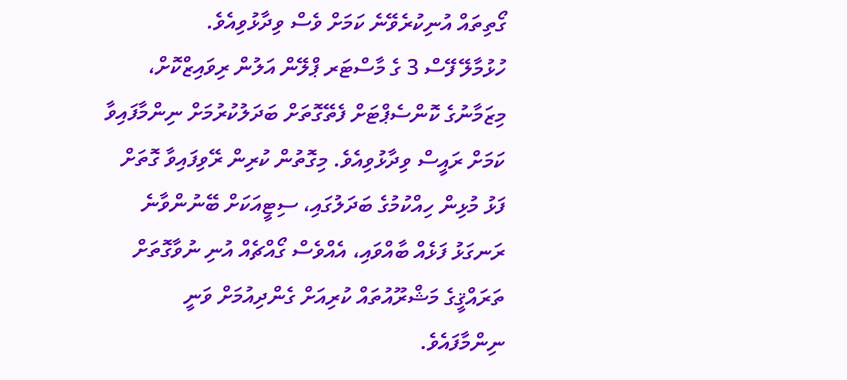ގޯތިތައް އުނިކުރެވޭނެ ކަމަށް ވެސް ވިދާޅުވިއެވެ.
ހުޅުމާލޭ ފޭސް 3 ގެ މާސްޓަރ ޕްލޭން އަލުން ރިވައިޒްކޮށް، މިޒަމާނުގެ ކޮންސެޕްޓަށް ފެތޭގޮތަށް ބަދަލުކުރުމަށް ނިންމާފައިވާ ކަމަށް ރައީސް ވިދާޅުވިއެވެ. މިގޮތުން ކުރިން ރޭވިފައިވާ ގޮތަށް ފަޅު މުޅިން ހިއްކުމުގެ ބަދަލުގައި، ސިޓީއަކަށް ބޭނުންވާނެ ރަނގަޅު ފަޅެއް ބާއްވައި، އެއްވެސް ގޯއްޗެއް އުނި ނުވާގޮތަށް ތަރައްޤީގެ މަޝްރޫއުތައް ކުރިއަށް ގެންދިއުމަށް ވަނީ ނިންމާފައެވެ.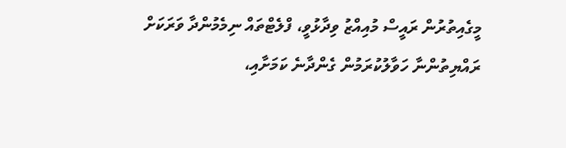މީގެއިތުރުން ރައީސް މުއިއްޒު ވިދާޅުވީ، ފްލެޓްތައް ނިމެމުންދާ ވަރަކަށް ރައްޔިތުންނާ ހަވާލުކުރަމުން ގެންދާނެ ކަމަށާއި،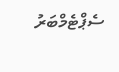ސެޕްޓެމްބަރު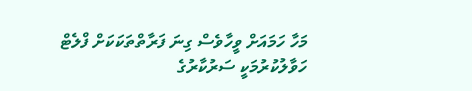މަހާ ހަމައަށް ވީހާވެސް ގިނަ ފަރާތްތަކަކަށް ފްލެޓް ހަވާލުކުރުމަކީ ސަރުކާރުގެ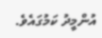އުންމީދު ކަމުގައެވެ.